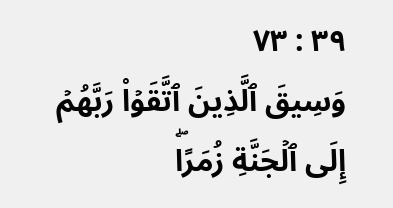٣٩ : ٧٣
وَسِيقَ ٱلَّذِينَ ٱتَّقَوۡاْ رَبَّهُمۡ إِلَى ٱلۡجَنَّةِ زُمَرًاۖ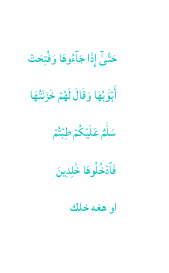حَتَّىٰٓ إِذَا جَآءُوهَا وَفُتِحَتۡ أَبۡوَٰبُهَا وَقَالَ لَهُمۡ خَزَنَتُهَا سَلَٰمٌ عَلَيۡكُمۡ طِبۡتُمۡ فَٱدۡخُلُوهَا خَٰلِدِينَ
او هغه خلك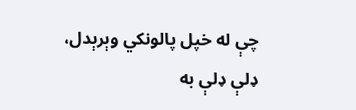چې له خپل پالونکي وېرېدل، ډلې ډلې به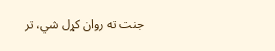جنت ته روان كړل شي، تر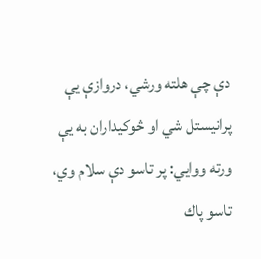دې چې هلته ورشي، دروازې يې پرانيستل شي او څوكيداران به يې ورته ووايي: پر تاسو دې سلام وي، تاسو پاك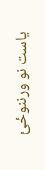ياست نو ورننوځئ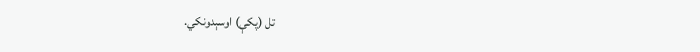تل (پكې) اوسېدونكي.